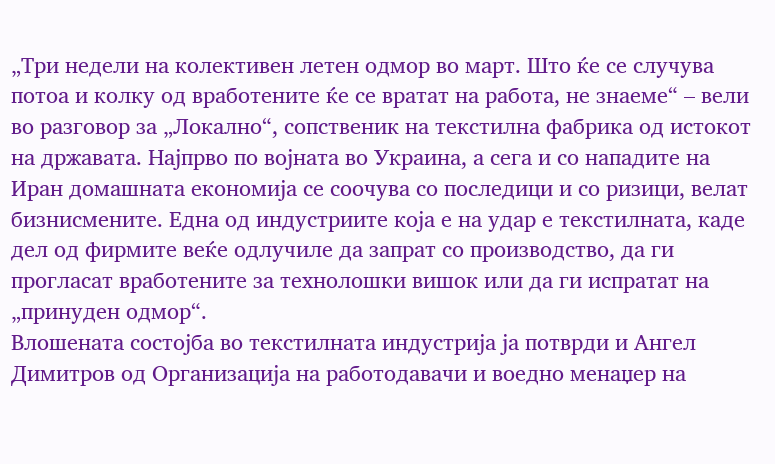„Три недели на колективен летен одмор во март. Што ќе се случува потоа и колку од вработените ќе се вратат на работа, не знаеме“ – вели во разговор за „Локално“, сопственик на текстилна фабрика од истокот на државата. Најпрво по војната во Украина, а сега и со нападите на Иран домашната економија се соочува со последици и со ризици, велат бизнисмените. Една од индустриите која е на удар е текстилната, каде дел од фирмите веќе одлучиле да запрат со производство, да ги прогласат вработените за технолошки вишок или да ги испратат на „принуден одмор“.
Влошената состојба во текстилната индустрија ја потврди и Ангел Димитров од Организација на работодавачи и воедно менаџер на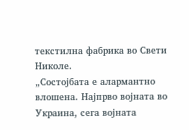текстилна фабрика во Свети Николе.
„Состојбата е алармантно влошена. Најпрво војната во Украина, сега војната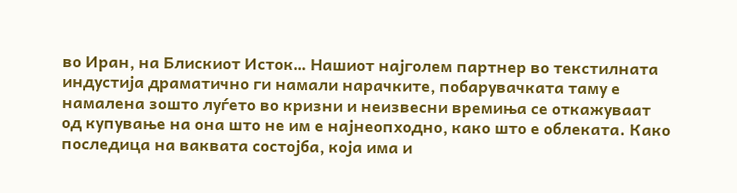во Иран, на Блискиот Исток… Нашиот најголем партнер во текстилната индустија драматично ги намали нарачките, побарувачката таму е намалена зошто луѓето во кризни и неизвесни времиња се откажуваат од купување на она што не им е најнеопходно, како што е облеката. Како последица на ваквата состојба, која има и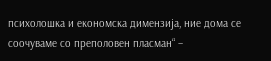психолошка и економска димензија, ние дома се соочуваме со преполовен пласман“ –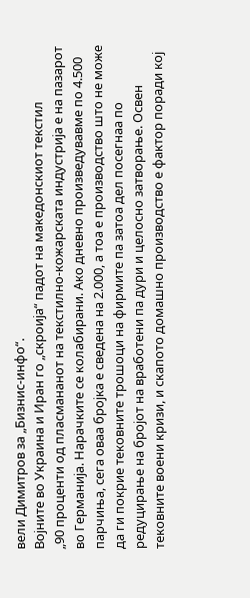вели Димитров за „Бизнис-инфо“.
Војните во Украина и Иран го „скроија“ падот на македонскиот текстил
„90 проценти од пласмананот на текстилно-кожарската индустрија е на пазарот во Германија. Нарачките се колабирани. Ако дневно произведувавме по 4.500 парчиња, сега оваа бројка е сведена на 2.000, а тоа е производство што не може да ги покрие тековните трошоци на фирмите па затоа дел посегнаа по редуцирање на бројот на вработени па дури и целосно затворање. Освен тековните воени кризи, и скапото домашно производство е фактор поради кој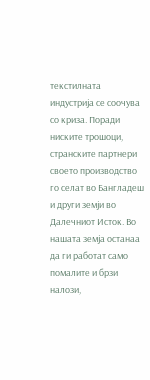текстилната индустрија се соочува со криза. Поради ниските трошоци, странските партнери своето производство го селат во Бангладеш и други земји во Далечниот Исток. Во нашата земја останаа да ги работат само помалите и брзи налози,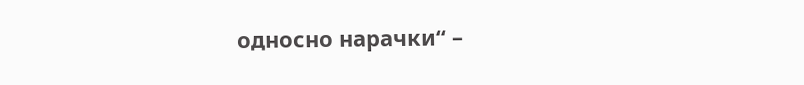односно нарачки“ –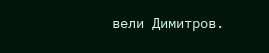вели Димитров.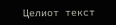Целиот текст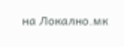на Локално.мк